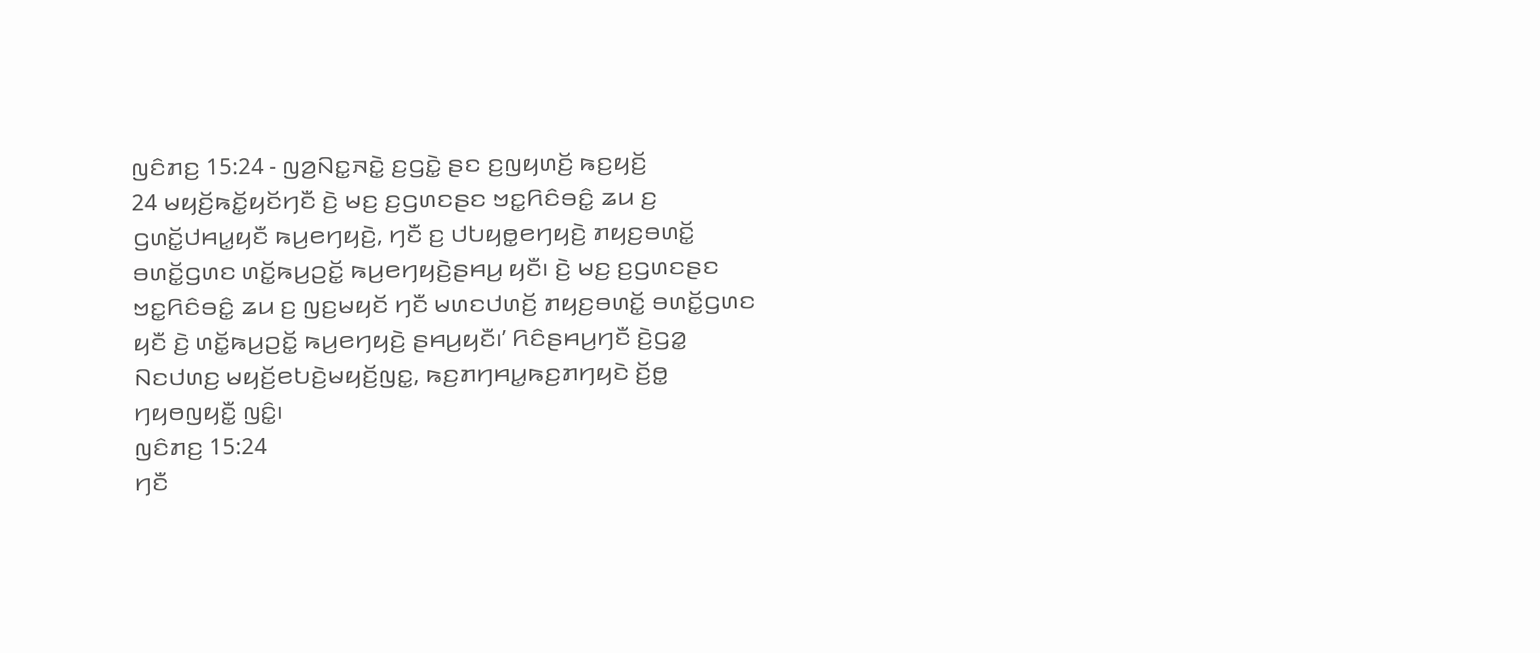ꤜꤢꤨꤊꤢ꤬ 15:24 - ꤜꤤ꤬ꤡꤢ꤭ꤏꤢꤧ꤭ ꤢ꤬ꤞꤢꤧ꤭ ꤔꤢ ꤢ꤬ꤜꤟꤛꤢꤩ꤬ ꤒꤢ꤬ꤟꤢꤩ꤬
24 ꤗꤟꤢꤩ꤬ꤒꤢꤩ꤭ꤟꤢꤩꤚꤢꤪ ꤢꤧ꤬ ꤗꤢ꤬ ꤢ꤬ꤞꤛꤢꤔꤢ ꤠꤢ꤭ꤖꤢꤨꤋꤢꤨ꤭ ꤘꤣ ꤢ꤬ ꤞꤛꤢꤩ꤭ꤓꤌꤣ꤭ꤟꤢꤪ ꤒꤣ꤬ꤕꤚꤟꤢꤧ꤬, ꤚꤢꤪ ꤢ꤬ ꤓꤝꤟꤥ꤭ꤕꤚꤟꤢꤧ꤬ ꤊꤟꤢ꤬ꤋꤛꤢꤩ꤭ ꤋꤛꤢꤩ꤭ꤞꤛꤢ ꤛꤢꤩ꤭ꤒꤣ꤬ꤑꤢꤩ꤭ ꤒꤣ꤬ꤕꤚꤟꤢꤧ꤬ꤔꤌꤣ꤬ ꤟꤢꤪ꤯ ꤢꤧ꤬ ꤗꤢ꤬ ꤢ꤬ꤞꤛꤢꤔꤢ ꤠꤢ꤭ꤖꤢꤨꤋꤢꤨ꤭ ꤘꤣ ꤢ꤬ ꤜꤢ꤬ꤗꤟꤢꤩ ꤚꤢꤪ ꤗꤛꤢꤓꤛꤢꤩ꤬ ꤊꤟꤢ꤬ꤋꤛꤢꤩ꤭ ꤋꤛꤢꤩ꤭ꤞꤛꤢ ꤟꤢꤪ ꤢꤧ꤬ ꤛꤢꤩ꤭ꤒꤣ꤬ꤑꤢꤩ꤭ ꤒꤣ꤬ꤕꤚꤟꤢꤧ꤬ ꤔꤌꤣ꤬ꤟꤢꤪ꤯’ ꤖꤢꤨꤔꤌꤣ꤬ꤚꤢꤪ ꤢꤧ꤬ꤞꤤ꤭ ꤡꤢꤓꤛꤢ꤬ ꤗꤟꤢꤩ꤬ꤕꤝꤢꤧ꤬ꤗꤟꤢꤩ꤬ꤜꤢ꤭, ꤒꤢ꤬ꤊꤚꤌꤣ꤭ꤒꤢ꤬ꤊꤚꤟꤢꤧ ꤢꤩ꤬ꤥ꤭ ꤚꤟꤥꤜꤟꤢꤪ꤭ ꤜꤢꤨ꤭꤯
ꤜꤢꤨꤊꤢ꤬ 15:24
ꤚꤢꤪ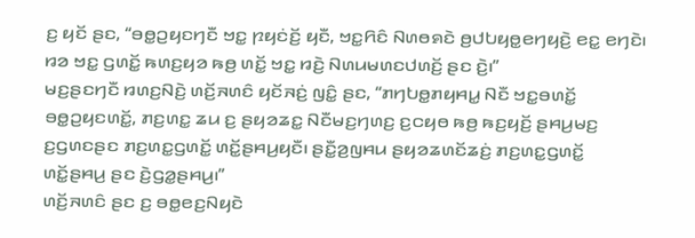ꤢ꤬ ꤟꤢꤩ ꤔꤢ, “ꤋꤥ꤭ꤑꤟꤢꤚꤢꤪ ꤠꤢ꤭ ꤐꤟꤢꤦꤢꤩ꤬ ꤟꤢꤪ, ꤠꤢ꤭ꤖꤢꤨ ꤡꤛꤥꤎꤢꤧ ꤥ꤬ꤓꤝꤟꤥ꤭ꤕꤚꤟꤢꤧ꤬ ꤕꤢ꤭ ꤕꤚꤢꤧ꤯ ꤙꤤ ꤠꤢ꤭ ꤞꤛꤢꤩ꤭ ꤒꤛꤢ꤬ꤟꤤ ꤒꤥ꤬ ꤛꤢꤩ꤭ ꤠꤢ꤭ ꤙꤢꤧ꤬ ꤡꤛꤣꤗꤛꤢꤓꤛꤢꤩ꤬ ꤔꤢ ꤢꤧ꤬꤯”
ꤗꤢ꤬ꤔꤢꤚꤢꤪ ꤙꤛꤢ꤬ꤡꤢꤧ꤬ ꤛꤢꤩ꤬ꤏꤛꤢꤨ ꤟꤢꤩꤏꤢꤦ꤬ ꤜꤢꤨ꤭ ꤔꤢ, “ꤊꤚꤝꤥ꤭ꤊꤟꤌꤣ꤭ ꤡꤢꤪ ꤠꤢ꤭ꤋꤛꤢꤩ꤭ ꤋꤥ꤭ꤑꤟꤢꤛꤢꤩ꤭, ꤊꤢ꤬ꤛꤢ꤭ ꤘꤣ ꤢ꤬ ꤔꤟꤤꤘꤢ꤭ ꤡꤢꤪꤗꤢ꤬ꤚꤛꤢ꤬ ꤢ꤬ꤍꤟꤥ ꤒꤥ꤬ ꤒꤢ꤬ꤟꤢꤩ꤬ ꤔꤌꤣ꤬ꤗꤢ꤬ ꤢ꤬ꤞꤛꤢꤔꤢ ꤊꤢ꤬ꤛꤢ꤭ꤞꤛꤢꤩ꤭ ꤛꤢꤩ꤭ꤔꤌꤣ꤬ꤟꤢꤪ꤯ ꤔꤢꤪ꤭ꤤ꤬ꤜꤌꤣ ꤔꤟꤤꤘꤛꤢꤩꤘꤢꤦ꤬ ꤊꤢ꤬ꤛꤢ꤭ꤞꤛꤢꤩ꤭ ꤛꤢꤩ꤭ꤔꤌꤣ꤬ ꤔꤢ ꤢꤧ꤬ꤞꤤ꤭ꤔꤌꤣ꤬꤯”
ꤛꤢꤩ꤬ꤏꤛꤢꤨ ꤔꤢ ꤢ꤬ ꤋꤥ꤭ꤕꤢ꤬ꤡꤟꤢꤧ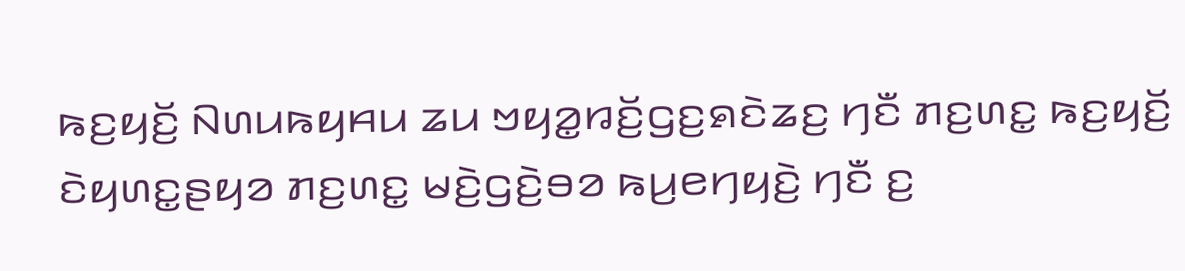ꤒꤢ꤬ꤟꤢꤩ꤬ ꤡꤛꤣꤒꤟꤌꤣ ꤘꤣ ꤠꤟꤤ꤭ꤙꤢꤩ꤬ꤞꤢ꤬ꤎꤢꤧꤘꤢ꤬ ꤚꤢꤪ ꤊꤢ꤬ꤛꤢ꤭ ꤒꤢ꤬ꤟꤢꤩ꤬ ꤢꤧꤟꤛꤢ꤭ꤔꤟꤤ ꤊꤢ꤬ꤛꤢ꤭ ꤗꤢꤧ꤬ꤞꤢꤧ꤬ꤋꤤ ꤒꤣ꤬ꤕꤚꤟꤢꤧ꤬ ꤚꤢꤪ ꤢ꤬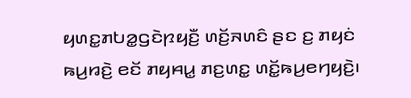ꤟꤛꤢ꤭ꤊꤝꤤ꤭ꤞꤢꤧꤐꤟꤢꤪ꤬ ꤛꤢꤩ꤬ꤏꤛꤢꤨ ꤔꤢ ꤢ꤬ ꤊꤟꤢꤦ ꤒꤣ꤬ꤙꤢꤧ꤬ ꤕꤢꤩ ꤊꤟꤌꤣ꤭ ꤊꤢ꤬ꤛꤢ꤭ ꤛꤢꤩ꤭ꤒꤣ꤬ꤕꤚꤟꤢꤧ꤬꤯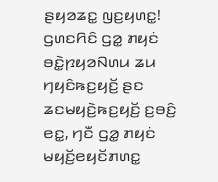ꤔꤟꤤꤘꤢ꤭ ꤜꤢ꤬ꤟꤛꤢ꤭! ꤞꤛꤢꤖꤢꤨ ꤞꤤ꤭ ꤊꤟꤢꤦ ꤋꤢꤧ꤭ꤐꤟꤤꤡꤛꤣ ꤘꤣ ꤚꤟꤢꤨꤒꤢ꤬ꤟꤢꤩ꤬ ꤔꤢ ꤘꤢꤗꤟꤢꤧ꤬ꤒꤢ꤬ꤟꤢꤩ꤬ ꤢ꤬ꤋꤢꤨ꤬ ꤕꤢ꤭, ꤚꤢꤪ ꤞꤤ꤭ ꤊꤟꤢꤦ ꤗꤟꤢꤩ꤬ꤕꤟꤢꤩꤊꤛꤢ꤭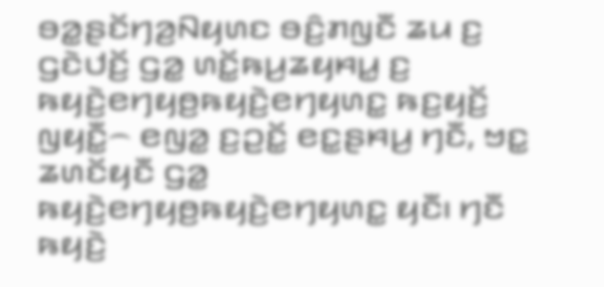ꤋꤤ꤭ꤔꤢꤩꤚꤤ꤬ꤡꤟꤛꤢ ꤋꤢꤨ꤬ꤊꤜꤢꤪ ꤘꤣ ꤢ꤬ ꤞꤢꤧꤓꤢꤩ꤬ ꤞꤤ꤭ ꤛꤢꤩ꤭ꤒꤣ꤬ꤘꤟꤌꤣ꤭ ꤢ꤬ ꤒꤟꤢꤧ꤬ꤕꤚꤟꤥ꤬ꤒꤟꤢꤧ꤬ꤕꤚꤟꤛꤢ꤭ ꤒꤢ꤬ꤟꤢꤩ꤬ ꤜꤟꤢꤪ꤭꤮ ꤕꤜꤤ꤭ ꤢ꤬ꤑꤢꤩ꤭ ꤕꤢ꤭ꤔꤌꤣ꤬ ꤚꤢꤪ, ꤠꤢ꤭ ꤘꤛꤢꤩꤟꤢꤪ ꤞꤤ꤭ ꤒꤟꤢꤧ꤬ꤕꤚꤟꤥ꤬ꤒꤟꤢꤧ꤬ꤕꤚꤟꤛꤢ꤭ ꤟꤢꤪ꤯ ꤚꤢꤪ ꤒꤟꤢꤧ꤬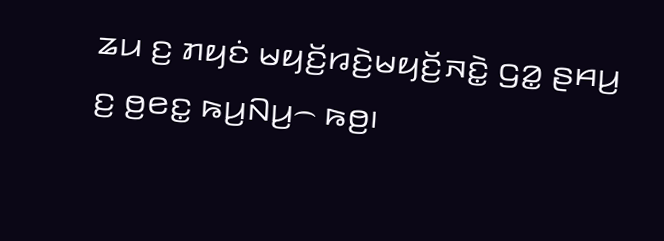ꤘꤣ ꤢ꤬ ꤊꤟꤢꤦ ꤗꤟꤢꤩ꤬ꤙꤢꤧ꤬ꤗꤟꤢꤩ꤬ꤏꤢꤧ꤭ ꤞꤤ꤭ ꤔꤌꤣ꤬ ꤢ꤬ ꤥ꤬ꤕꤢ꤭ ꤒꤣ꤬ꤡꤣ꤬꤮ ꤒꤥ꤬꤯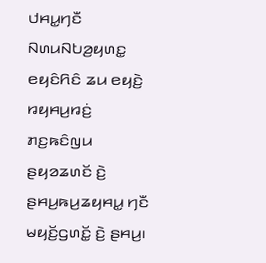ꤓꤌꤣ꤭ꤚꤢꤪ ꤡꤛꤣꤡꤝꤤ꤬ꤟꤛꤢ꤭ ꤕꤟꤢꤨꤖꤢꤨ ꤘꤣ ꤕꤟꤢꤧ꤬ ꤙꤟꤌꤣ꤬ꤙꤢꤦ꤬ ꤊꤢ꤬ꤒꤢꤨꤜꤣ ꤔꤟꤤꤘꤛꤢꤩ ꤢꤧ꤬ ꤔꤌꤣ꤬ꤒꤣ꤬ꤘꤟꤌꤣ꤭ ꤚꤢꤪ ꤗꤟꤢꤩ꤬ꤞꤛꤢꤩ꤭ ꤢꤧ꤬ ꤔꤌꤣ꤬꤯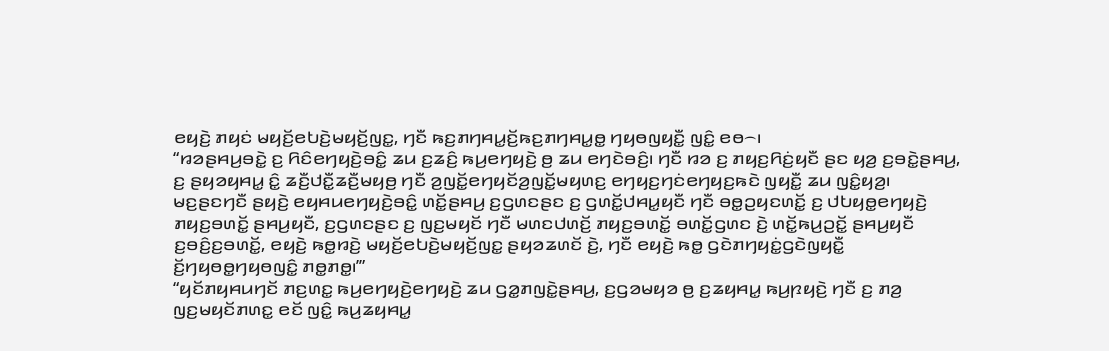ꤕꤟꤢꤧ꤬ ꤊꤟꤢꤦ ꤗꤟꤢꤩ꤬ꤕꤝꤢꤧ꤬ꤗꤟꤢꤩ꤬ꤜꤢ꤭, ꤚꤢꤪ ꤒꤢ꤬ꤊꤚꤌꤣ꤭ꤢꤩ꤬ꤒꤢ꤬ꤊꤚꤌꤣ꤭ꤥ꤭ ꤚꤟꤥꤜꤟꤢꤪ꤭ ꤜꤢꤨ꤭ ꤕꤥ꤮꤯
“ꤙꤤꤔꤌꤣ꤬ꤋꤢꤧ꤭ ꤢ꤬ ꤖꤢꤨꤕꤚꤟꤢꤧ꤬ꤋꤢꤨ꤭ ꤘꤣ ꤢ꤬ꤘꤢꤨ꤬ ꤒꤣ꤬ꤕꤚꤟꤢꤧ꤬ ꤥ꤬ ꤘꤣ ꤕꤚꤢꤧꤋꤢꤨ꤬꤯ ꤚꤢꤪ ꤙꤤ ꤢ꤬ ꤊꤟꤢ꤬ꤖꤢꤦ꤬ꤟꤢꤪ ꤔꤢ ꤟꤤ꤬ ꤢ꤬ꤋꤢꤧ꤭ꤔꤌꤣ꤬, ꤢ꤬ ꤔꤟꤤꤟꤌꤣ꤭ ꤢꤨ꤭ ꤘꤢꤪ꤬ꤓꤢꤪ꤭ꤘꤢꤪ꤬ꤗꤟꤥ꤬ ꤚꤢꤪ ꤤ꤬ꤜꤢꤩ꤭ꤕꤚꤟꤢꤩꤤ꤬ꤜꤢꤩ꤭ꤗꤟꤛꤢ꤬ ꤕꤚꤟꤢ꤬ꤚꤢꤦꤕꤚꤟꤢ꤬ꤒꤢꤧ ꤜꤟꤢꤪ꤭ ꤘꤣ ꤜꤢꤨ꤭ꤟꤤ꤬꤯
ꤗꤢ꤬ꤔꤢꤚꤢꤪ ꤔꤟꤢꤧ꤬ ꤕꤟꤌꤣꤕꤚꤟꤢꤧ꤬ꤋꤢꤨ꤭ ꤛꤢꤩ꤭ꤔꤌꤣ꤬ ꤢ꤬ꤞꤛꤢꤔꤢ ꤢ꤬ ꤞꤛꤢꤩ꤭ꤓꤌꤣ꤭ꤟꤢꤪ ꤚꤢꤪ ꤋꤥ꤭ꤑꤟꤢꤛꤢꤩ꤭ ꤢ꤬ ꤓꤝꤟꤥ꤭ꤕꤚꤟꤢꤧ꤬ ꤊꤟꤢ꤬ꤋꤛꤢꤩ꤭ ꤔꤌꤣ꤬ꤟꤢꤪ, ꤢ꤬ꤞꤛꤢꤔꤢ ꤢ꤬ ꤜꤢ꤬ꤗꤟꤢꤩ ꤚꤢꤪ ꤗꤛꤢꤓꤛꤢꤩ꤬ ꤊꤟꤢ꤬ꤋꤛꤢꤩ꤭ ꤋꤛꤢꤩ꤭ꤞꤛꤢ ꤢꤧ꤬ ꤛꤢꤩ꤭ꤒꤣ꤬ꤑꤢꤩ꤭ ꤔꤌꤣ꤬ꤟꤢꤪ ꤢ꤬ꤋꤢꤨ꤬ꤢ꤬ꤋꤛꤢꤩ꤭, ꤕꤟꤢꤧ꤬ ꤒꤥ꤭ꤙꤢꤧ꤬ ꤗꤟꤢꤩ꤬ꤕꤝꤢꤧ꤬ꤗꤟꤢꤩ꤬ꤜꤢ꤭ ꤔꤟꤤꤘꤛꤢꤩ ꤢꤧ꤬, ꤚꤢꤪ ꤕꤟꤢꤧ꤬ ꤒꤥ꤭ ꤞꤢꤧꤊꤚꤟꤢꤦ꤭ꤞꤢꤧꤜꤟꤢꤪ꤭ ꤢꤩ꤬ꤚꤟꤥꤥ꤭ꤚꤟꤥꤜꤢꤨ꤭ ꤊꤥ꤭ꤊꤥ꤭꤯’”
“ꤟꤢꤩꤊꤟꤌꤣꤚꤢꤩ ꤊꤢ꤬ꤛꤢ꤭ ꤒꤣ꤬ꤕꤚꤟꤢꤧ꤬ꤕꤚꤟꤢꤧ꤬ ꤘꤣ ꤞꤤ꤭ꤊꤜꤢꤧ꤭ꤔꤌꤣ꤬, ꤢ꤬ꤞꤤꤗꤟꤤ ꤥ꤬ ꤢ꤬ꤘꤟꤌꤣ꤭ ꤒꤣ꤬ꤐꤟꤢꤧ꤬ ꤚꤢꤪ ꤢ꤬ ꤊꤤ꤬ ꤜꤢ꤬ꤗꤟꤢꤩꤊꤛꤢ꤭ ꤕꤢꤩ ꤜꤢꤨ꤭ ꤒꤣ꤬ꤘꤟꤌꤣ꤭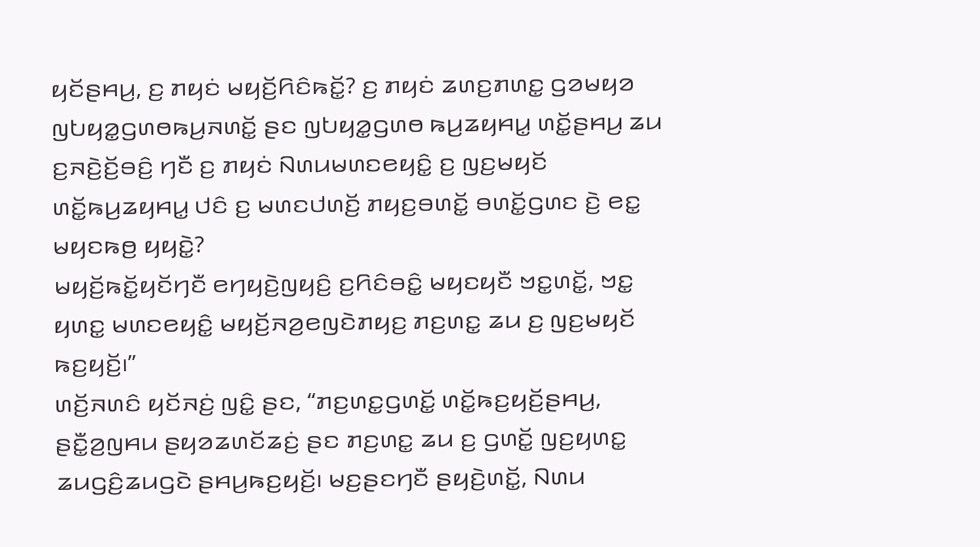ꤟꤢꤩꤔꤌꤣ꤬, ꤢ꤬ ꤊꤟꤢꤦ ꤗꤟꤢꤩ꤬ꤖꤢꤨꤒꤢꤩ꤭? ꤢ꤬ ꤊꤟꤢꤦ ꤘꤛꤢ꤬ꤊꤛꤢ꤭ ꤞꤤꤗꤟꤤ ꤜꤝꤟꤤ꤭ꤞꤛꤥꤒꤣ꤬ꤏꤛꤢꤩ꤭ ꤔꤢ ꤜꤝꤟꤤ꤭ꤞꤛꤥ ꤒꤣ꤬ꤘꤟꤌꤣ꤭ ꤛꤢꤩ꤭ꤔꤌꤣ꤬ ꤘꤣ ꤢ꤬ꤏꤢꤧ꤬ꤢꤩ꤬ꤋꤢꤨ꤬ ꤚꤢꤪ ꤢ꤬ ꤊꤟꤢꤦ ꤡꤛꤣꤗꤛꤢꤕꤟꤢꤨ꤭ ꤢ꤬ ꤜꤢ꤬ꤗꤟꤢꤩ ꤛꤢꤩ꤭ꤒꤣ꤬ꤘꤟꤌꤣ꤭ ꤓꤢꤨ ꤢ꤬ ꤗꤛꤢꤓꤛꤢꤩ꤬ ꤊꤟꤢ꤬ꤋꤛꤢꤩ꤭ ꤋꤛꤢꤩ꤭ꤞꤛꤢ ꤢꤧ꤬ ꤕꤢ꤭ ꤗꤟꤢꤒꤥ꤬ ꤟꤟꤢꤧ꤭?
ꤗꤟꤢꤩ꤬ꤒꤢꤩ꤭ꤟꤢꤩꤚꤢꤪ ꤕꤚꤟꤢꤧ꤬ꤜꤟꤢꤨ꤬ ꤢ꤬ꤖꤢꤨꤋꤢꤨ꤭ ꤗꤟꤢꤟꤢꤪ ꤠꤢ꤭ꤛꤢꤩ꤭, ꤠꤢ꤭ ꤟꤛꤢ꤭ ꤗꤛꤢꤕꤟꤢꤨ꤭ ꤗꤟꤢꤩ꤬ꤏꤤ꤬ꤕꤜꤢꤧꤊꤟꤢ꤬ ꤊꤢ꤬ꤛꤢ꤭ ꤘꤣ ꤢ꤬ ꤜꤢ꤬ꤗꤟꤢꤩ ꤒꤢ꤬ꤟꤢꤩ꤬꤯”
ꤛꤢꤩ꤬ꤏꤛꤢꤨ ꤟꤢꤩꤏꤢꤦ꤬ ꤜꤢꤨ꤭ ꤔꤢ, “ꤊꤢ꤬ꤛꤢ꤭ꤞꤛꤢꤩ꤭ ꤛꤢꤩ꤭ꤒꤢ꤬ꤟꤢꤩ꤬ꤔꤌꤣ꤬, ꤔꤢꤪ꤭ꤤ꤬ꤜꤌꤣ ꤔꤟꤤꤘꤛꤢꤩꤘꤢꤦ꤬ ꤔꤢ ꤊꤢ꤬ꤛꤢ꤭ ꤘꤣ ꤢ꤬ ꤞꤛꤢꤩ꤭ ꤜꤢ꤬ꤟꤛꤢ꤭ ꤘꤣꤞꤢꤨ꤬ꤘꤣꤞꤢꤧ ꤔꤌꤣ꤬ꤒꤢ꤬ꤟꤢꤩ꤬꤯ ꤗꤢ꤬ꤔꤢꤚꤢꤪ ꤔꤟꤢꤧ꤬ꤛꤢꤩ꤭, ꤡꤛꤣ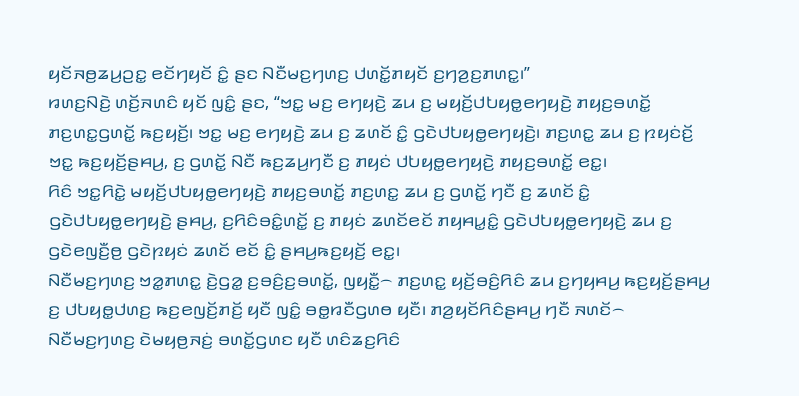ꤟꤢꤩꤏꤥ꤬ꤘꤣ꤬ꤑꤢ꤭ ꤕꤢꤩꤚꤟꤢꤩ ꤢꤨ꤭ ꤔꤢ ꤡꤢꤪꤗꤢ꤬ꤚꤛꤢ꤬ ꤓꤛꤢꤩ꤭ꤊꤟꤢꤩ ꤢ꤬ꤚꤤ꤬ꤢ꤬ꤊꤛꤢ꤭꤯”
ꤙꤛꤢ꤬ꤡꤢꤧ꤬ ꤛꤢꤩ꤬ꤏꤛꤢꤨ ꤟꤢꤩ ꤜꤢꤨ꤭ ꤔꤢ, “ꤠꤢ꤭ ꤗꤢ꤬ ꤕꤚꤟꤢꤧ꤬ ꤘꤣ ꤢ꤬ ꤗꤟꤢꤩ꤬ꤓꤝꤟꤥ꤭ꤕꤚꤟꤢꤧ꤬ ꤊꤟꤢ꤬ꤋꤛꤢꤩ꤭ ꤊꤢ꤬ꤛꤢ꤭ꤞꤛꤢꤩ꤭ ꤒꤢ꤬ꤟꤢꤩ꤬꤯ ꤠꤢ꤭ ꤗꤢ꤬ ꤕꤚꤟꤢꤧ꤬ ꤘꤣ ꤢ꤬ ꤘꤛꤢꤩ ꤢꤨ꤭ ꤞꤢꤧꤓꤝꤟꤥ꤭ꤕꤚꤟꤢꤧ꤬꤯ ꤊꤢ꤬ꤛꤢ꤭ ꤘꤣ ꤢ꤬ ꤐꤟꤢꤦꤢꤩ꤬ ꤠꤢ꤭ ꤒꤢ꤬ꤟꤢꤩ꤬ꤔꤌꤣ꤬, ꤢ꤬ ꤞꤛꤢꤩ꤭ ꤡꤢꤪ ꤒꤢ꤬ꤘꤣ꤬ꤚꤢꤪ ꤢ꤬ ꤊꤟꤢꤦ ꤓꤝꤟꤥ꤭ꤕꤚꤟꤢꤧ꤬ ꤊꤟꤢ꤬ꤋꤛꤢꤩ꤭ ꤕꤢ꤭꤯
ꤖꤢꤨ ꤠꤢ꤭ꤖꤢꤧ꤭ ꤗꤟꤢꤩ꤬ꤓꤝꤟꤥ꤭ꤕꤚꤟꤢꤧ꤬ ꤊꤟꤢ꤬ꤋꤛꤢꤩ꤭ ꤊꤢ꤬ꤛꤢ꤭ ꤘꤣ ꤢ꤬ ꤞꤛꤢꤩ꤭ ꤚꤢꤪ ꤢ꤬ ꤘꤛꤢꤩ ꤢꤨ꤭ ꤞꤢꤧꤓꤝꤟꤥ꤭ꤕꤚꤟꤢꤧ꤬ ꤔꤌꤣ꤬, ꤢ꤬ꤖꤢꤨꤋꤢꤨ꤭ꤛꤢꤩ꤭ ꤢ꤬ ꤊꤟꤢꤦ ꤘꤛꤢꤩꤕꤢꤩ ꤊꤟꤌꤣ꤭ꤢꤨ꤭ ꤞꤢꤧꤓꤝꤟꤥ꤭ꤕꤚꤟꤢꤧ꤬ ꤘꤣ ꤢ꤬ ꤞꤢꤧꤕꤜꤢꤪ꤬ꤥ꤬ ꤞꤢꤧꤐꤟꤢꤦ ꤘꤛꤢꤩ ꤕꤢꤩ ꤢꤨ꤭ ꤔꤌꤣ꤬ꤒꤢ꤬ꤟꤢꤩ꤬ ꤕꤢ꤭꤯
ꤡꤢꤪꤗꤢ꤬ꤚꤛꤢ꤬ ꤠꤤ꤭ꤊꤛꤢ꤭ ꤢꤧ꤬ꤞꤤ꤭ ꤢ꤬ꤋꤢꤨ꤬ꤢ꤬ꤋꤛꤢꤩ꤭, ꤜꤟꤢꤪ꤭꤮ ꤊꤢ꤬ꤛꤢ꤭ ꤟꤢꤩ꤬ꤋꤢꤨ꤬ꤖꤢꤨ ꤘꤣ ꤢ꤬ꤚꤟꤌꤣ꤬ ꤒꤢ꤬ꤟꤢꤩ꤬ꤔꤌꤣ꤬ ꤢ꤬ ꤓꤝꤟꤥ꤭ꤓꤛꤢ꤬ ꤒꤢ꤬ꤕꤜꤢꤩ꤬ꤊꤢꤩ꤬ ꤟꤢꤪ ꤜꤢꤨ꤭ ꤋꤥ꤭ꤙꤢꤪꤞꤛꤥ ꤟꤢꤪ꤯ ꤊꤤ꤬ꤟꤢꤩꤖꤢꤨꤔꤌꤣ꤬ ꤚꤢꤪ ꤏꤛꤢꤩ꤮ ꤡꤢꤪꤗꤢ꤬ꤚꤛꤢ꤬ ꤢꤧꤗꤟꤥ꤬ꤏꤢꤦ꤬ ꤋꤛꤢꤩ꤭ꤞꤛꤢ ꤟꤢꤪ ꤛꤢꤨꤘꤢ꤬ꤖꤢꤨ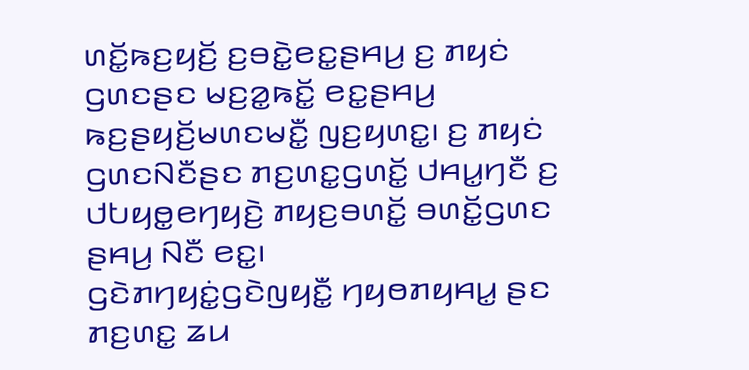ꤛꤢꤩ꤭ꤒꤢ꤬ꤟꤢꤩ꤬ ꤢ꤬ꤋꤢꤧ꤭ꤕꤢ꤭ꤔꤌꤣ꤬ ꤢ꤬ ꤊꤟꤢꤦ ꤞꤛꤢꤔꤢ ꤗꤢ꤬ꤤ꤭ꤒꤢꤩ꤭ ꤕꤢ꤭ꤔꤌꤣ꤬ ꤒꤢ꤬ꤔꤟꤢꤩ꤬ꤗꤛꤢꤗꤢꤪ꤭ ꤜꤢ꤬ꤟꤛꤢ꤭꤯ ꤢ꤬ ꤊꤟꤢꤦ ꤞꤛꤢꤡꤢꤪꤔꤢ ꤊꤢ꤬ꤛꤢ꤭ꤞꤛꤢꤩ꤭ ꤓꤌꤣ꤭ꤚꤢꤪ ꤢ꤬ ꤓꤝꤟꤥ꤭ꤕꤚꤟꤢꤧ꤬ ꤊꤟꤢ꤬ꤋꤛꤢꤩ꤭ ꤋꤛꤢꤩ꤭ꤞꤛꤢ ꤔꤌꤣ꤬ ꤡꤢꤪ ꤕꤢ꤭꤯
ꤞꤢꤧꤊꤚꤟꤢꤦ꤭ꤞꤢꤧꤜꤟꤢꤪ꤭ ꤚꤟꤥꤊꤟꤌꤣ꤭ ꤔꤢ ꤊꤢ꤬ꤛꤢ꤭ ꤘꤣ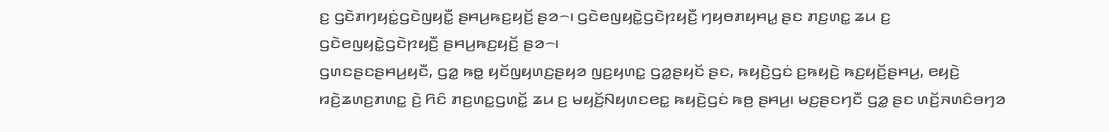ꤢ꤬ ꤞꤢꤧꤊꤚꤟꤢꤦ꤭ꤞꤢꤧꤜꤟꤢꤪ꤭ ꤔꤌꤣ꤬ꤒꤢ꤬ꤟꤢꤩ꤬ ꤔꤤ꤮꤯ ꤞꤢꤧꤕꤜꤟꤢꤧ꤭ꤞꤢꤧꤐꤟꤢꤪ꤬ ꤚꤟꤥꤊꤟꤌꤣ꤭ ꤔꤢ ꤊꤢ꤬ꤛꤢ꤭ ꤘꤣ ꤢ꤬ ꤞꤢꤧꤕꤜꤟꤢꤧ꤭ꤞꤢꤧꤐꤟꤢꤪ꤬ ꤔꤌꤣ꤬ꤒꤢ꤬ꤟꤢꤩ꤬ ꤔꤤ꤮꤯
ꤞꤛꤢꤔꤢꤔꤌꤣ꤬ꤟꤢꤪ, ꤞꤤ꤭ ꤒꤥ꤭ ꤟꤢꤩꤜꤟꤛꤢ꤬ꤔꤟꤤ ꤜꤢ꤬ꤟꤛꤢ꤭ ꤞꤤ꤭ꤔꤟꤢꤩ ꤔꤢ, ꤒꤟꤢꤧ꤬ꤞꤢꤦ ꤢ꤬ꤒꤟꤢꤧ꤬ ꤒꤢ꤬ꤟꤢꤩ꤬ꤔꤌꤣ꤬, ꤕꤟꤢꤧ꤬ ꤙꤢꤧ꤬ꤘꤛꤢ꤬ꤊꤛꤢ꤭ ꤢꤧ꤬ ꤖꤢꤨ ꤊꤢ꤬ꤛꤢ꤭ꤞꤛꤢꤩ꤭ ꤘꤣ ꤢ꤬ ꤗꤟꤢꤩ꤬ꤡꤟꤛꤢꤕꤢ꤭ ꤒꤟꤢꤧ꤬ꤞꤢꤦ ꤒꤥ꤬ ꤔꤌꤣ꤬꤯ ꤗꤢ꤬ꤔꤢꤚꤢꤪ ꤞꤤ꤭ ꤔꤢ ꤛꤢꤩ꤬ꤏꤛꤢꤨꤋꤚꤤ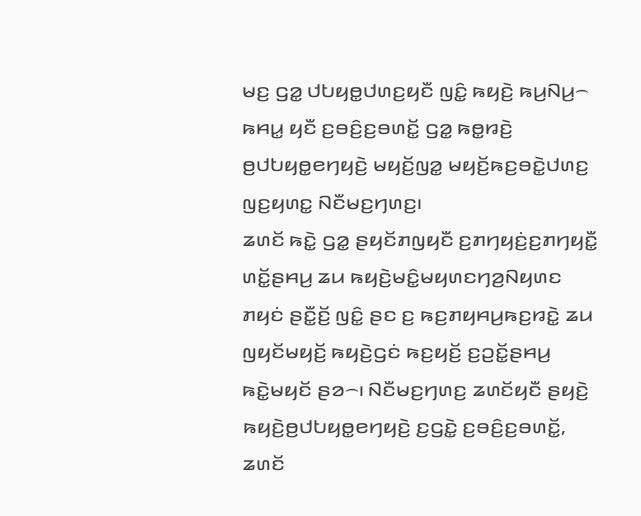ꤗꤢ꤬ ꤞꤤ꤭ ꤓꤝꤟꤥ꤭ꤓꤛꤢ꤬ꤟꤢꤪ ꤜꤢꤨ꤭ ꤒꤟꤢꤧ꤬ ꤒꤣ꤬ꤡꤣ꤬꤮ ꤒꤌꤣ꤭ ꤟꤢꤪ ꤢ꤬ꤋꤢꤨ꤬ꤢ꤬ꤋꤛꤢꤩ꤭ ꤞꤤ꤭ ꤒꤥ꤭ꤙꤢꤧ꤬ ꤥ꤬ꤓꤝꤟꤥ꤭ꤕꤚꤟꤢꤧ꤬ ꤗꤟꤢꤩ꤬ꤜꤤ꤭ ꤗꤟꤢꤩ꤬ꤒꤢ꤬ꤋꤢꤧ꤭ꤓꤛꤢ꤬ ꤜꤢ꤬ꤟꤛꤢ꤭ ꤡꤢꤪꤗꤢ꤬ꤚꤛꤢ꤬꤯
ꤘꤛꤢꤩ ꤒꤢꤧ꤭ ꤞꤤ꤭ ꤔꤟꤢꤩꤊꤜꤟꤢꤪ ꤢ꤬ꤊꤚꤟꤢꤦ꤬ꤢ꤬ꤊꤚꤟꤢꤪ꤭ ꤛꤢꤩ꤭ꤔꤌꤣ꤬ ꤘꤣ ꤒꤟꤢꤧ꤬ꤗꤢꤨ꤭ꤗꤟꤛꤢꤚꤤ꤬ꤡꤟꤛꤢ ꤊꤟꤢꤦ ꤔꤢꤪ꤭ꤢꤩ꤬ ꤜꤢꤨ꤭ ꤔꤢ ꤢ꤬ ꤒꤢ꤬ꤊꤟꤌꤣ꤬ꤒꤢ꤬ꤙꤢꤧ꤭ ꤘꤣ ꤜꤟꤢꤩꤗꤟꤢꤩ꤬ ꤒꤟꤢꤧ꤬ꤞꤢꤦ ꤒꤢ꤬ꤟꤢꤩ꤬ ꤢ꤬ꤑꤢꤩ꤭ꤔꤌꤣ꤬ ꤒꤢꤧ꤭ꤗꤟꤢꤩ ꤔꤤ꤮꤯ ꤡꤢꤪꤗꤢ꤬ꤚꤛꤢ꤬ ꤘꤛꤢꤩꤟꤢꤪ ꤔꤟꤢꤧ꤬ ꤒꤟꤢꤧ꤬ꤥ꤬ꤓꤝꤟꤥ꤭ꤕꤚꤟꤢꤧ꤬ ꤢ꤬ꤞꤢꤧ꤭ ꤢ꤬ꤋꤢꤨ꤬ꤢ꤬ꤋꤛꤢꤩ꤭, ꤘꤛꤢꤩ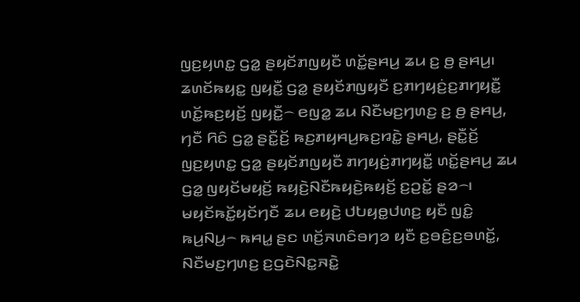ꤜꤢ꤬ꤟꤛꤢ꤭ ꤞꤤ꤭ ꤔꤟꤢꤩꤊꤜꤟꤢꤪ ꤛꤢꤩ꤭ꤔꤌꤣ꤬ ꤘꤣ ꤢ꤬ ꤥ꤬ ꤔꤌꤣ꤬꤯ ꤘꤛꤢꤩꤒꤟꤢ꤭ ꤜꤟꤢꤪ꤭ ꤞꤤ꤭ ꤔꤟꤢꤩꤊꤜꤟꤢꤪ ꤢ꤬ꤊꤚꤟꤢꤦ꤬ꤢ꤬ꤊꤚꤟꤢꤪ꤭ ꤛꤢꤩ꤭ꤒꤢ꤬ꤟꤢꤩ꤬ ꤜꤟꤢꤪ꤭꤮ ꤕꤜꤤ꤭ ꤘꤣ ꤡꤢꤪꤗꤢ꤬ꤚꤛꤢ꤬ ꤢ꤬ ꤥ꤬ ꤔꤌꤣ꤬, ꤚꤢꤪ ꤖꤢꤨ ꤞꤤ꤭ ꤔꤢꤪ꤭ꤢꤩ꤬ ꤒꤢ꤬ꤊꤟꤌꤣ꤬ꤒꤢ꤬ꤙꤢꤧ꤭ ꤔꤌꤣ꤬, ꤔꤢꤪ꤭ꤢꤩ꤬ ꤜꤢ꤬ꤟꤛꤢ꤭ ꤞꤤ꤭ ꤔꤟꤢꤩꤊꤜꤟꤢꤪ ꤊꤚꤟꤢꤦ꤬ꤊꤚꤟꤢꤪ꤭ ꤛꤢꤩ꤭ꤔꤌꤣ꤬ ꤘꤣ ꤞꤤ꤭ ꤜꤟꤢꤩꤗꤟꤢꤩ꤬ ꤒꤟꤢꤧ꤬ꤡꤢꤪꤒꤟꤢꤧ꤬ꤒꤟꤢꤩ꤬ ꤢ꤬ꤑꤢꤩ꤭ ꤔꤤ꤮꤯
ꤗꤟꤢꤩꤒꤢꤩ꤭ꤟꤢꤩꤚꤢꤪ ꤘꤣ ꤕꤟꤢꤧ꤬ ꤓꤝꤟꤥ꤭ꤓꤛꤢ꤬ ꤟꤢꤪ ꤜꤢꤨ꤭ ꤒꤣ꤬ꤡꤣ꤬꤮ ꤒꤌꤣ꤭ ꤔꤢ ꤛꤢꤩ꤬ꤏꤛꤢꤨꤋꤚꤤ ꤟꤢꤪ ꤢ꤬ꤋꤢꤨ꤬ꤢ꤬ꤋꤛꤢꤩ꤭, ꤡꤢꤪꤗꤢ꤬ꤚꤛꤢ꤬ ꤢ꤬ꤞꤢꤧꤡꤢ꤭ꤏꤢꤧ꤭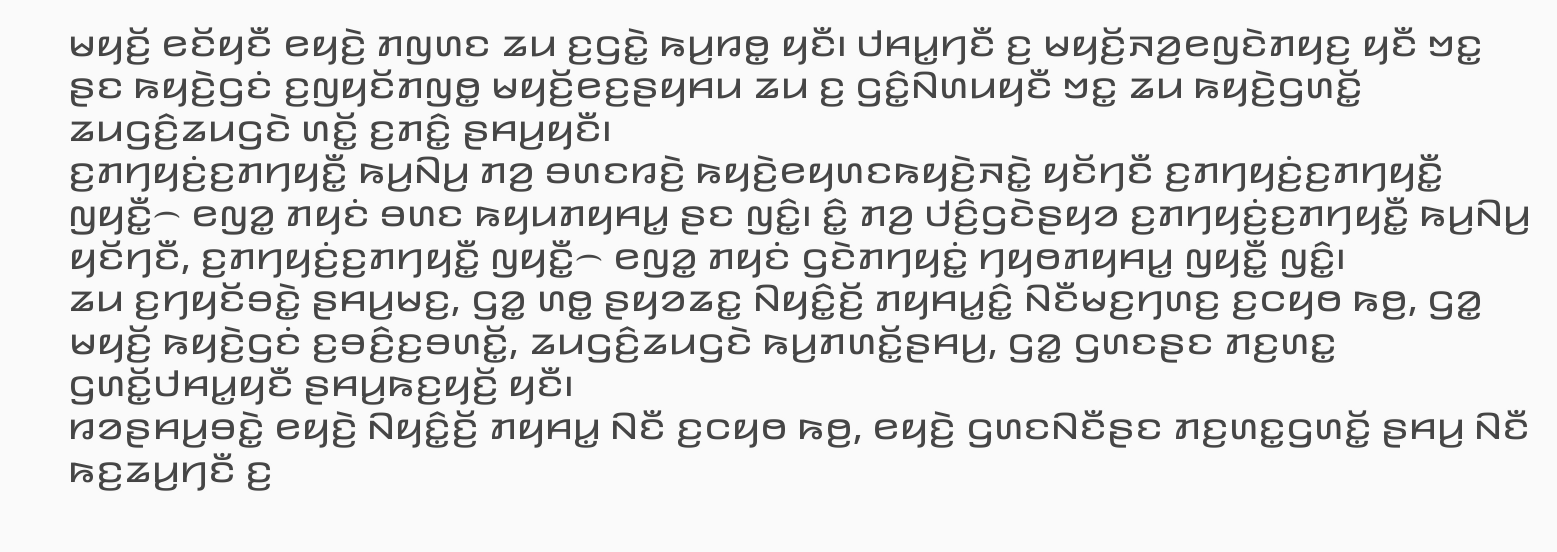ꤗꤟꤢꤩ꤬ ꤕꤢꤩꤟꤢꤪ ꤕꤟꤢꤧ꤬ ꤊꤜꤛꤢ ꤘꤣ ꤢ꤬ꤞꤢꤧ꤭ ꤒꤣ꤬ꤙꤥ꤭ ꤟꤢꤪ꤯ ꤓꤌꤣ꤭ꤚꤢꤪ ꤢ꤬ ꤗꤟꤢꤩ꤬ꤏꤤ꤬ꤕꤜꤢꤧꤊꤟꤢ꤬ ꤟꤢꤪ ꤠꤢ꤭ ꤔꤢ ꤒꤟꤢꤧ꤬ꤞꤢꤦ ꤢ꤬ꤜꤟꤢꤩꤊꤜꤥ꤭ ꤗꤟꤢꤩ꤬ꤕꤢ꤬ꤔꤟꤌꤣ ꤘꤣ ꤢ꤬ ꤞꤢꤨ꤭ꤡꤛꤣꤟꤢꤪ ꤠꤢ꤭ ꤘꤣ ꤒꤟꤢꤧ꤬ꤞꤛꤢꤩ꤭ ꤘꤣꤞꤢꤨ꤬ꤘꤣꤞꤢꤧ ꤛꤢꤩ꤭ ꤢ꤬ꤊꤢꤨ꤭ ꤔꤌꤣ꤬ꤟꤢꤪ꤯
ꤢ꤬ꤊꤚꤟꤢꤦ꤬ꤢ꤬ꤊꤚꤟꤢꤪ꤭ ꤒꤣ꤬ꤡꤣ꤬ ꤊꤤ꤬ ꤋꤛꤢꤙꤢꤧ꤬ ꤒꤟꤢꤧ꤬ꤕꤟꤛꤢꤒꤟꤢꤧ꤬ꤏꤢꤧ꤭ ꤟꤢꤩꤚꤢꤪ ꤢ꤬ꤊꤚꤟꤢꤦ꤬ꤢ꤬ꤊꤚꤟꤢꤪ꤭ ꤜꤟꤢꤪ꤭꤮ ꤕꤜꤤ꤭ ꤊꤟꤢꤦ ꤋꤛꤢ ꤒꤟꤣꤊꤟꤌꤣ꤭ ꤔꤢ ꤜꤢꤨ꤭꤯ ꤢꤨ꤭ ꤊꤤ꤬ ꤓꤢꤨ꤬ꤞꤢꤧꤔꤟꤤ ꤢ꤬ꤊꤚꤟꤢꤦ꤬ꤢ꤬ꤊꤚꤟꤢꤪ꤭ ꤒꤣ꤬ꤡꤣ꤬ ꤟꤢꤩꤚꤢꤪ, ꤢ꤬ꤊꤚꤟꤢꤦ꤬ꤢ꤬ꤊꤚꤟꤢꤪ꤭ ꤜꤟꤢꤪ꤭꤮ ꤕꤜꤤ꤭ ꤊꤟꤢꤦ ꤞꤢꤧꤊꤚꤟꤢꤦ꤭ ꤚꤟꤥꤊꤟꤌꤣ꤭ ꤜꤟꤢꤪ꤭ ꤜꤢꤨ꤭꤯
ꤘꤣ ꤢ꤬ꤚꤟꤢꤩꤋꤢꤧ꤭ ꤔꤌꤣ꤬ꤗꤢ꤬, ꤞꤤ꤭ ꤛꤥ꤭ ꤔꤟꤤꤘꤢ꤭ ꤡꤟꤢꤨ꤭ꤢꤩ꤬ ꤊꤟꤌꤣ꤭ꤢꤨ꤭ ꤡꤢꤪꤗꤢ꤬ꤚꤛꤢ꤬ ꤢ꤬ꤍꤟꤥ ꤒꤥ꤬, ꤞꤤ꤭ ꤗꤟꤢꤩ꤬ ꤒꤟꤢꤧ꤬ꤞꤢꤦ ꤢ꤬ꤋꤢꤨ꤬ꤢ꤬ꤋꤛꤢꤩ꤭, ꤘꤣꤞꤢꤨ꤬ꤘꤣꤞꤢꤧ ꤒꤣ꤬ꤊꤛꤢꤩ꤭ꤔꤌꤣ꤬, ꤞꤤ꤭ ꤞꤛꤢꤔꤢ ꤊꤢ꤬ꤛꤢ꤭ ꤞꤛꤢꤩ꤭ꤓꤌꤣ꤭ꤟꤢꤪ ꤔꤌꤣ꤬ꤒꤢ꤬ꤟꤢꤩ꤬ ꤟꤢꤪ꤯
ꤙꤤꤔꤌꤣ꤬ꤋꤢꤧ꤭ ꤕꤟꤢꤧ꤬ ꤡꤟꤢꤨ꤭ꤢꤩ꤬ ꤊꤟꤌꤣ꤭ ꤡꤢꤪ ꤢ꤬ꤍꤟꤥ ꤒꤥ꤬, ꤕꤟꤢꤧ꤬ ꤞꤛꤢꤡꤢꤪꤔꤢ ꤊꤢ꤬ꤛꤢ꤭ꤞꤛꤢꤩ꤭ ꤔꤌꤣ꤬ ꤡꤢꤪ ꤒꤢ꤬ꤘꤣ꤬ꤚꤢꤪ ꤢ꤬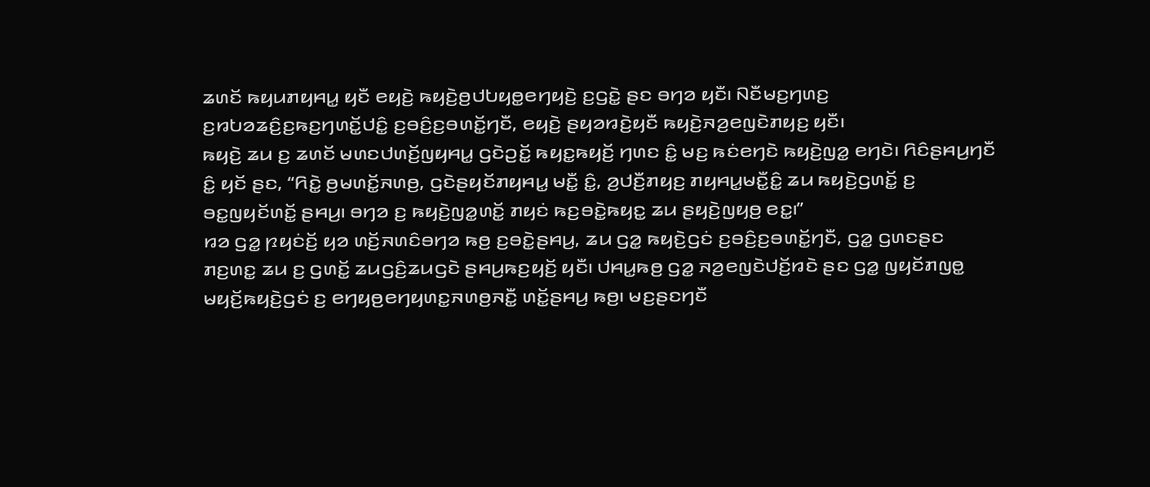ꤘꤛꤢꤩ ꤒꤟꤣꤊꤟꤌꤣ꤭ ꤟꤢꤪ ꤕꤟꤢꤧ꤬ ꤒꤟꤢꤧ꤬ꤥ꤬ꤓꤝꤟꤥ꤭ꤕꤚꤟꤢꤧ꤬ ꤢ꤬ꤞꤢꤧ꤭ ꤔꤢ ꤋꤚꤤ ꤟꤢꤪ꤯ ꤡꤢꤪꤗꤢ꤬ꤚꤛꤢ꤬ ꤢ꤬ꤙꤝꤤꤘꤢꤨ꤬ꤢ꤬ꤒꤢ꤬ꤚꤛꤢꤩ꤭ꤓꤢꤨ꤭ ꤢ꤬ꤋꤢꤨ꤬ꤢ꤬ꤋꤛꤢꤩ꤭ꤚꤢꤪ, ꤕꤟꤢꤧ꤬ ꤔꤟꤤꤙꤢꤧ꤬ꤟꤢꤪ ꤒꤟꤢꤧ꤬ꤏꤤ꤬ꤕꤜꤢꤧꤊꤟꤢ꤬ ꤟꤢꤪ꤯
ꤒꤟꤢꤧ꤬ ꤘꤣ ꤢ꤬ ꤘꤛꤢꤩ ꤗꤛꤢꤓꤛꤢꤩ꤬ꤜꤟꤌꤣ꤭ ꤞꤢꤧꤑꤢꤩ꤭ ꤒꤟꤢ꤭ꤒꤟꤢꤩ꤬ ꤚꤛꤢ ꤢꤨ꤭ ꤗꤢ꤬ ꤒꤢꤦꤕꤚꤢꤧ ꤒꤟꤢꤧ꤬ꤜꤤ꤭ ꤕꤚꤢꤧ꤯ ꤖꤢꤨꤔꤌꤣ꤬ꤚꤢꤪ ꤢꤨ꤭ ꤟꤢꤩ ꤔꤢ, “ꤖꤢꤧ꤭ ꤥ꤬ꤗꤛꤢꤩ꤭ꤏꤛꤥ꤬, ꤞꤢꤧꤔꤟꤢꤩꤊꤟꤌꤣ꤭ ꤗꤢꤪ꤭ ꤢꤨ꤭, ꤤ꤬ꤓꤢꤪ꤬ꤊꤟꤢ꤬ ꤊꤟꤌꤣ꤭ꤗꤢꤪ꤭ꤢꤨ꤭ ꤘꤣ ꤒꤟꤢꤧ꤬ꤞꤛꤢꤩ꤭ ꤢ꤬ ꤋꤢ꤭ꤜꤟꤢꤩꤛꤢꤩ꤭ ꤔꤌꤣ꤬꤯ ꤋꤚꤤ ꤢ꤬ ꤒꤟꤢꤧ꤬ꤜꤤ꤭ꤛꤢꤩ꤭ ꤊꤟꤢꤦ ꤒꤢ꤬ꤋꤢꤧ꤭ꤒꤟꤢ꤭ ꤘꤣ ꤔꤟꤢꤧ꤬ꤜꤟꤥ꤬ ꤕꤢ꤭꤯”
ꤙꤤ ꤞꤤ꤭ ꤐꤟꤢꤦꤢꤩ꤬ ꤟꤤ ꤛꤢꤩ꤬ꤏꤛꤢꤨꤋꤚꤤ ꤒꤥ꤬ ꤢ꤬ꤋꤢꤧ꤭ꤔꤌꤣ꤬, ꤘꤣ ꤞꤤ꤭ ꤒꤟꤢꤧ꤬ꤞꤢꤦ ꤢ꤬ꤋꤢꤨ꤬ꤢ꤬ꤋꤛꤢꤩ꤭ꤚꤢꤪ, ꤞꤤ꤭ ꤞꤛꤢꤔꤢ ꤊꤢ꤬ꤛꤢ꤭ ꤘꤣ ꤢ꤬ ꤞꤛꤢꤩ꤭ ꤘꤣꤞꤢꤨ꤬ꤘꤣꤞꤢꤧ ꤔꤌꤣ꤬ꤒꤢ꤬ꤟꤢꤩ꤬ ꤟꤢꤪ꤯ ꤓꤌꤣ꤭ꤒꤥ꤬ ꤞꤤ꤭ ꤏꤤ꤬ꤕꤜꤢꤧꤓꤢꤩ꤬ꤙꤢꤧ ꤔꤢ ꤞꤤ꤭ ꤜꤟꤢꤩꤊꤜꤥ꤭ ꤗꤟꤢꤩ꤬ꤒꤟꤢꤧ꤬ꤞꤢꤦ ꤢ꤬ ꤕꤚꤟꤥ꤬ꤕꤚꤟꤛꤢ꤭ꤏꤛꤥ꤬ꤏꤢꤪ꤭ ꤛꤢꤩ꤭ꤔꤌꤣ꤬ ꤒꤥ꤬꤯ ꤗꤢ꤬ꤔꤢꤚꤢꤪ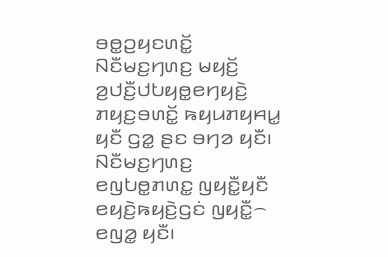ꤋꤥ꤭ꤑꤟꤢꤛꤢꤩ꤭ ꤡꤢꤪꤗꤢ꤬ꤚꤛꤢ꤬ ꤗꤟꤢꤩ꤬ ꤤ꤬ꤓꤢꤪ꤬ꤓꤝꤟꤥ꤭ꤕꤚꤟꤢꤧ꤬ ꤊꤟꤢ꤬ꤋꤛꤢꤩ꤭ ꤒꤟꤣꤊꤟꤌꤣ꤭ ꤟꤢꤪ ꤞꤤ꤭ ꤔꤢ ꤋꤚꤤ ꤟꤢꤪ꤯ ꤡꤢꤪꤗꤢ꤬ꤚꤛꤢ꤬ ꤕꤜꤝꤥ꤭ꤊꤛꤢ꤭ ꤜꤟꤢꤪ꤭ꤟꤢꤪ ꤕꤟꤢꤧ꤬ꤒꤟꤢꤧ꤬ꤞꤢꤦ ꤜꤟꤢꤪ꤭꤮ ꤕꤜꤤ꤭ ꤟꤢꤪ꤯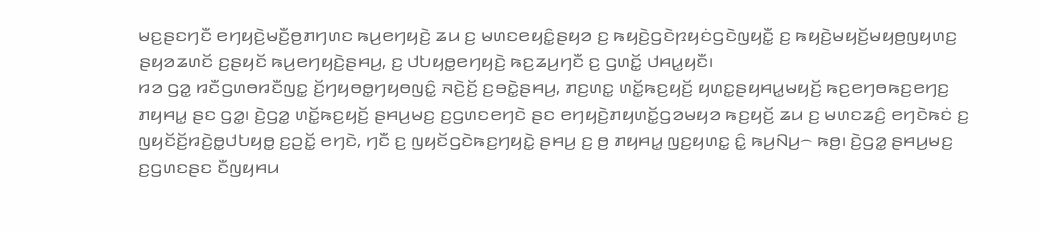ꤗꤢ꤬ꤔꤢꤚꤢꤪ ꤕꤚꤟꤢꤧ꤬ꤗꤢꤪ꤬ꤥ꤬ꤊꤚꤛꤢ ꤒꤣ꤬ꤕꤚꤟꤢꤧ꤬ ꤘꤣ ꤢ꤬ ꤗꤛꤢꤕꤟꤢꤨ꤭ꤔꤟꤤ ꤢ꤬ ꤒꤟꤢꤧ꤬ꤞꤢꤧꤐꤟꤢꤦꤞꤢꤧꤜꤟꤢꤪ꤭ ꤢ꤬ ꤒꤟꤢꤧ꤬ꤗꤟꤢꤩ꤬ꤗꤟꤥ꤬ꤜꤟꤛꤢ꤬ ꤔꤟꤤꤘꤛꤢꤩ ꤢ꤬ꤔꤟꤢꤩ ꤒꤣ꤬ꤕꤚꤟꤢꤧ꤬ꤔꤌꤣ꤬, ꤢ꤬ ꤓꤝꤟꤥ꤭ꤕꤚꤟꤢꤧ꤬ ꤒꤢ꤬ꤘꤣ꤬ꤚꤢꤪ ꤢ꤬ ꤞꤛꤢꤩ꤭ ꤓꤌꤣ꤭ꤟꤢꤪ꤯
ꤙꤤ ꤞꤤ꤭ ꤙꤢꤪꤞꤛꤥꤙꤢꤪꤜꤢ꤭ ꤢꤩ꤬ꤚꤟꤥꤥ꤭ꤚꤟꤥꤜꤢꤨ꤭ ꤏꤢꤧ꤬ꤢꤩ꤬ ꤢ꤬ꤋꤢꤧ꤭ꤔꤌꤣ꤬, ꤊꤢ꤬ꤛꤢ꤭ ꤛꤢꤩ꤭ꤒꤢ꤬ꤟꤢꤩ꤬ ꤟꤛꤢ꤭ꤔꤟꤌꤣ꤭ꤗꤟꤢꤩ꤬ ꤒꤢ꤬ꤕꤚꤥꤒꤢ꤬ꤕꤚꤢ꤬ ꤊꤟꤌꤣ꤭ ꤔꤢ ꤞꤤ꤭꤯ ꤢꤧ꤬ꤞꤤ꤭ ꤛꤢꤩ꤭ꤒꤢ꤬ꤟꤢꤩ꤬ ꤔꤌꤣ꤬ꤗꤢ꤬ ꤢ꤬ꤞꤛꤢꤕꤚꤢꤧ ꤔꤢ ꤕꤚꤟꤢꤧ꤬ꤊꤟꤛꤢꤩ꤭ꤞꤤꤗꤟꤤ ꤒꤢ꤬ꤟꤢꤩ꤬ ꤘꤣ ꤢ꤬ ꤗꤛꤢꤘꤢꤨ꤬ ꤕꤚꤢꤧꤒꤢꤦ ꤢ꤬ ꤜꤟꤢꤩꤢꤩ꤬ꤙꤢꤧ꤬ꤥ꤭ꤓꤝꤟꤥ꤭ ꤢ꤬ꤑꤢꤩ꤭ ꤕꤚꤢꤧ, ꤚꤢꤪ ꤢ꤬ ꤜꤟꤢꤩꤞꤢꤧꤒꤢ꤬ꤚꤟꤢꤧ꤭ ꤔꤌꤣ꤬ ꤢ꤬ ꤥ꤬ ꤊꤟꤌꤣ꤭ ꤜꤢ꤬ꤟꤛꤢ꤭ ꤢꤨ꤭ ꤒꤣ꤬ꤡꤣ꤬꤮ ꤒꤥ꤬꤯ ꤢꤧ꤬ꤞꤤ꤭ ꤔꤌꤣ꤬ꤗꤢ꤬ ꤢ꤬ꤞꤛꤢꤔꤢ ꤢꤪꤜꤟꤌꤣ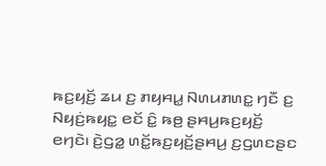ꤒꤢ꤬ꤟꤢꤩ꤬ ꤘꤣ ꤢ꤬ ꤊꤟꤌꤣ꤭ ꤡꤛꤣꤊꤛꤢ꤭ ꤚꤢꤪ ꤢ꤬ ꤡꤟꤢꤦ꤬ꤒꤟꤢ꤭ ꤕꤢꤩ ꤢꤨ꤭ ꤒꤥ꤬ ꤔꤌꤣ꤬ꤒꤢ꤬ꤟꤢꤩ꤬ ꤕꤚꤢꤧ꤯ ꤢꤧ꤬ꤞꤤ꤭ ꤛꤢꤩ꤭ꤒꤢ꤬ꤟꤢꤩ꤬ꤔꤌꤣ꤬ ꤢ꤬ꤞꤛꤢꤔꤢ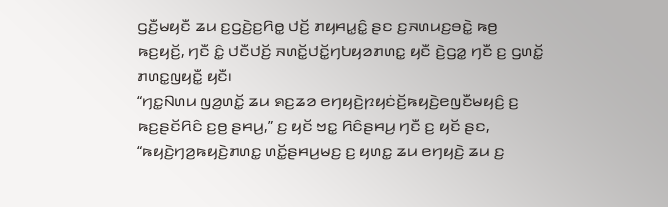ꤞꤢꤪ꤬ꤗꤟꤢꤪ ꤘꤣ ꤢ꤬ꤞꤢꤧ꤬ꤢ꤬ꤖꤥ꤭ ꤓꤢꤩ꤬ ꤊꤟꤌꤣ꤭ꤢꤨ꤭ ꤔꤢ ꤢ꤬ꤏꤛꤣꤢ꤬ꤋꤢꤧ꤭ ꤒꤥ꤬ ꤒꤢ꤬ꤟꤢꤩ꤬, ꤚꤢꤪ ꤢꤨ꤭ ꤓꤢꤪꤓꤢꤩ꤬ ꤏꤛꤢꤩ꤭ꤓꤢꤩ꤭ꤚꤝꤟꤤꤊꤛꤢ꤭ ꤟꤢꤪ ꤢꤧ꤬ꤞꤤ꤭ ꤚꤢꤪ ꤢ꤬ ꤞꤛꤢꤩ꤭ ꤊꤛꤢ꤭ꤜꤟꤢꤪ꤭ ꤟꤢꤪ꤯
“ꤚꤢ꤭ꤡꤛꤣ ꤜꤤ꤬ꤛꤢꤩ꤭ ꤘꤣ ꤎꤢ꤬ꤘꤤ ꤕꤚꤟꤢꤧ꤬ꤐꤟꤢꤦꤢꤩ꤬ꤒꤟꤢꤧ꤬ꤕꤜꤢꤪꤗꤟꤢꤨ꤬ ꤢ꤬ ꤒꤢ꤬ꤔꤢꤩꤖꤢꤨ ꤢ꤬ꤥ꤬ ꤔꤌꤣ꤬,” ꤢ꤬ ꤟꤢꤩ ꤠꤢ꤭ ꤖꤢꤨꤔꤌꤣ꤬ ꤚꤢꤪ ꤢ꤬ ꤟꤢꤩ ꤔꤢ, “ꤒꤟꤢꤧ꤬ꤚꤤ꤬ꤒꤟꤢꤧ꤬ꤊꤛꤢ꤭ ꤛꤢꤩ꤭ꤔꤌꤣ꤬ꤗꤢ꤬ ꤢ꤬ ꤟꤛꤢ꤭ ꤘꤣ ꤕꤚꤟꤢꤧ꤬ ꤘꤣ ꤢ꤬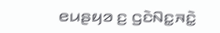ꤕꤣꤔꤟꤤ ꤢ꤬ ꤞꤢꤧꤡꤢ꤭ꤏꤢꤧ꤭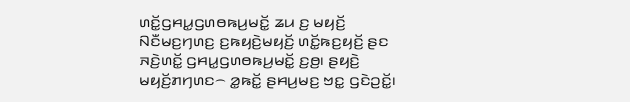ꤛꤢꤩ꤭ꤞꤌꤣ꤭ꤞꤛꤥꤒꤣ꤬ꤗꤢꤩ꤭ ꤘꤣ ꤢ꤬ ꤗꤟꤢꤩ꤬ ꤡꤢꤪꤗꤢ꤬ꤚꤛꤢ꤬ ꤢ꤬ꤒꤟꤢꤧ꤬ꤗꤟꤢꤩ꤬ ꤛꤢꤩ꤭ꤒꤢ꤬ꤟꤢꤩ꤬ ꤔꤢ ꤏꤢꤧ꤬ꤛꤢꤩ꤭ ꤞꤌꤣ꤭ꤞꤛꤥꤒꤣ꤬ꤗꤢꤩ꤭ ꤢ꤬ꤥ꤬꤯ ꤔꤟꤢꤧ꤬ ꤗꤟꤢꤩ꤬ꤊꤚꤛꤢ꤮ ꤤ꤭ꤒꤢꤩ꤭ ꤔꤌꤣ꤬ꤗꤢ꤬ ꤠꤢ꤭ ꤞꤢꤧꤑꤢꤩ꤭꤯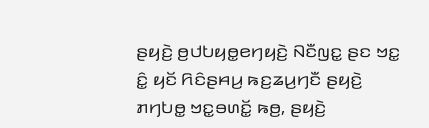ꤔꤟꤢꤧ꤬ ꤥ꤬ꤓꤝꤟꤥ꤭ꤕꤚꤟꤢꤧ꤬ ꤡꤢꤪꤜꤢ꤭ ꤔꤢ ꤠꤢ꤭ ꤢꤨ꤭ ꤟꤢꤩ ꤖꤢꤨꤔꤌꤣ꤬ ꤒꤢ꤬ꤘꤣ꤬ꤚꤢꤪ ꤔꤟꤢꤧ꤬ ꤊꤚꤝꤥ꤭ ꤠꤢ꤭ꤋꤛꤢꤩ꤭ ꤒꤥ꤬, ꤔꤟꤢꤧ꤬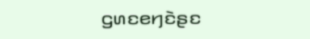ꤞꤛꤢꤕꤚꤢꤧꤔꤢ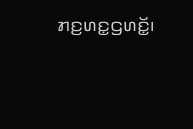ꤊꤢ꤬ꤛꤢ꤭ꤞꤛꤢꤩ꤭꤯